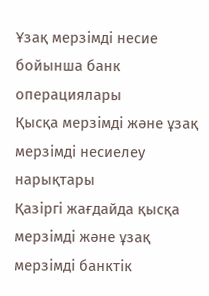Ұзақ мерзімді несие бойынша банк операциялары
Қысқа мерзімді және ұзақ мерзімді несиелеу нарықтары
Қазіргі жағдайда қысқа мерзімді және ұзақ мерзімді банктік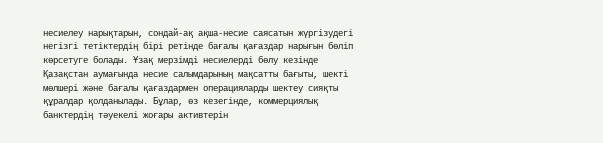несиелеу нарықтарын, сондай-ақ ақша-несие саясатын жүргізудегі негізгі тетіктердің бірі ретінде бағалы қағаздар нарығын бөліп көрсетуге болады. Ұзақ мерзімді несиелерді бөлу кезінде Қазақстан аумағында несие салымдарының мақсатты бағыты, шекті мөлшері және бағалы қағаздармен операцияларды шектеу сияқты құралдар қолданылады. Бұлар, өз кезегінде, коммерциялық банктердің тәуекелі жоғары активтерін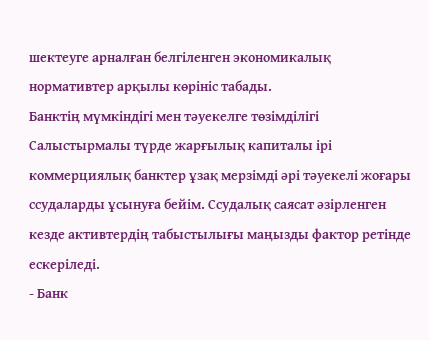шектеуге арналған белгіленген экономикалық нормативтер арқылы көрініс табады.
Банктің мүмкіндігі мен тәуекелге төзімділігі
Салыстырмалы түрде жарғылық капиталы ірі коммерциялық банктер ұзақ мерзімді әрі тәуекелі жоғары ссудаларды ұсынуға бейім. Ссудалық саясат әзірленген кезде активтердің табыстылығы маңызды фактор ретінде ескеріледі.
- Банк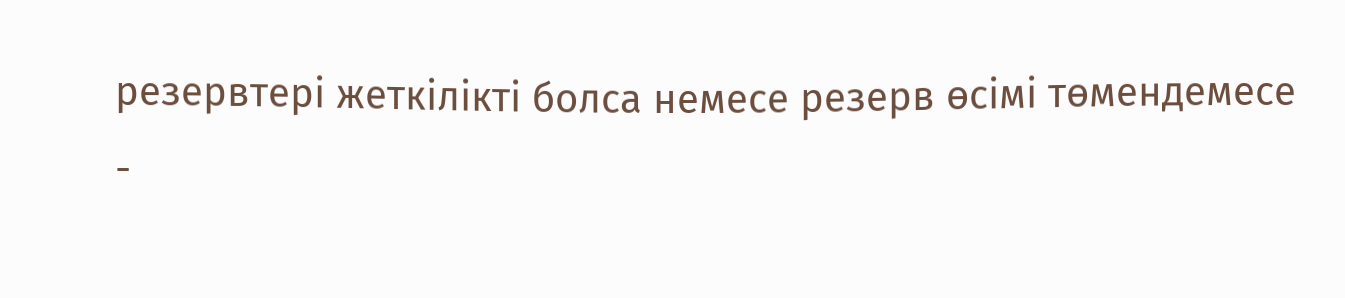резервтері жеткілікті болса немесе резерв өсімі төмендемесе
-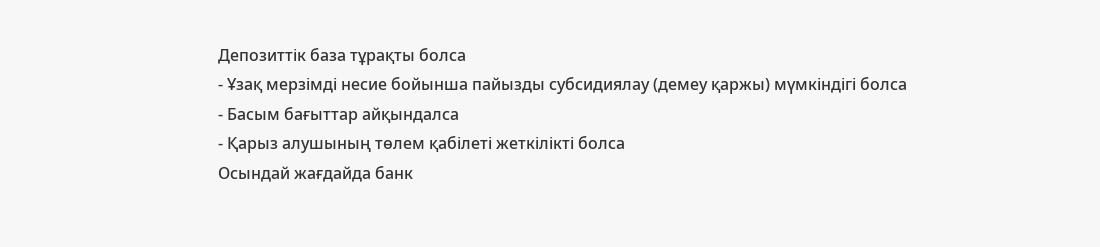Депозиттік база тұрақты болса
- Ұзақ мерзімді несие бойынша пайызды субсидиялау (демеу қаржы) мүмкіндігі болса
- Басым бағыттар айқындалса
- Қарыз алушының төлем қабілеті жеткілікті болса
Осындай жағдайда банк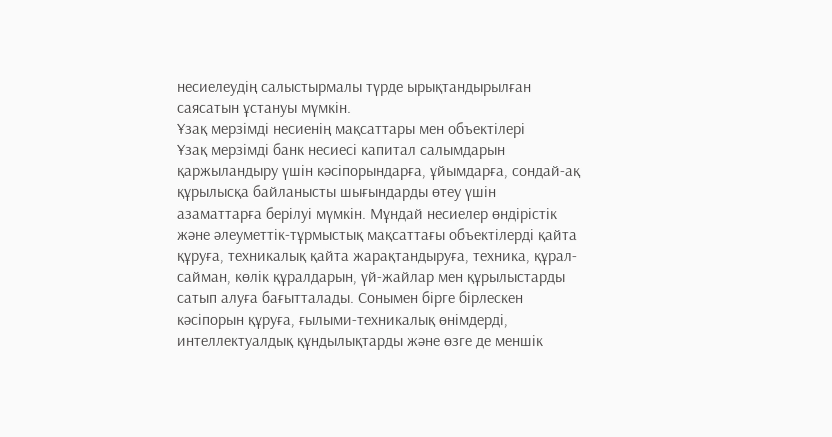несиелеудің салыстырмалы түрде ырықтандырылған саясатын ұстануы мүмкін.
Ұзақ мерзімді несиенің мақсаттары мен объектілері
Ұзақ мерзімді банк несиесі капитал салымдарын қаржыландыру үшін кәсіпорындарға, ұйымдарға, сондай-ақ құрылысқа байланысты шығындарды өтеу үшін азаматтарға берілуі мүмкін. Мұндай несиелер өндірістік және әлеуметтік-тұрмыстық мақсаттағы объектілерді қайта құруға, техникалық қайта жарақтандыруға, техника, құрал-сайман, көлік құралдарын, үй-жайлар мен құрылыстарды сатып алуға бағытталады. Сонымен бірге бірлескен кәсіпорын құруға, ғылыми-техникалық өнімдерді, интеллектуалдық құндылықтарды және өзге де меншік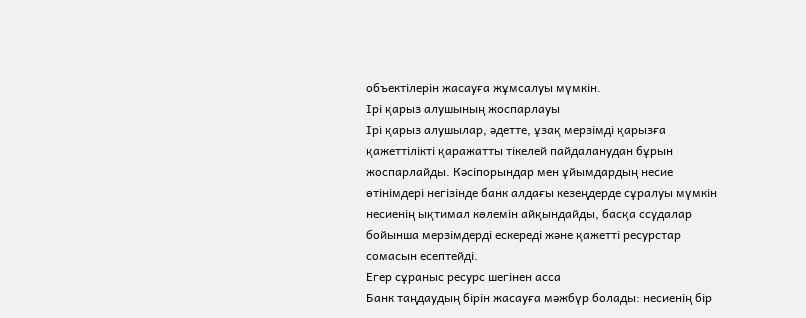объектілерін жасауға жұмсалуы мүмкін.
Ірі қарыз алушының жоспарлауы
Ірі қарыз алушылар, әдетте, ұзақ мерзімді қарызға қажеттілікті қаражатты тікелей пайдаланудан бұрын жоспарлайды. Кәсіпорындар мен ұйымдардың несие өтінімдері негізінде банк алдағы кезеңдерде сұралуы мүмкін несиенің ықтимал көлемін айқындайды, басқа ссудалар бойынша мерзімдерді ескереді және қажетті ресурстар сомасын есептейді.
Егер сұраныс ресурс шегінен асса
Банк таңдаудың бірін жасауға мәжбүр болады: несиенің бір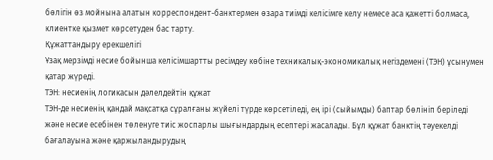бөлігін өз мойнына алатын корреспондент-банктермен өзара тиімді келісімге келу немесе аса қажетті болмаса, клиентке қызмет көрсетуден бас тарту.
Құжаттандыру ерекшелігі
Ұзақ мерзімді несие бойынша келісімшартты ресімдеу көбіне техникалық-экономикалық негіздемені (ТЭН) ұсынумен қатар жүреді.
ТЭН: несиенің логикасын дәлелдейтін құжат
ТЭН-де несиенің қандай мақсатқа сұралғаны жүйелі түрде көрсетіледі, ең ірі (сыйымды) баптар бөлініп беріледі және несие есебінен төленуге тиіс жоспарлы шығындардың есептері жасалады. Бұл құжат банктің тәуекелді бағалауына және қаржыландырудың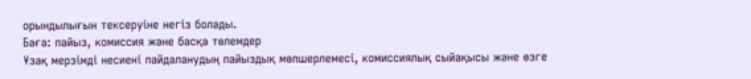орындылығын тексеруіне негіз болады.
Баға: пайыз, комиссия және басқа төлемдер
Ұзақ мерзімді несиені пайдаланудың пайыздық мөлшерлемесі, комиссиялық сыйақысы және өзге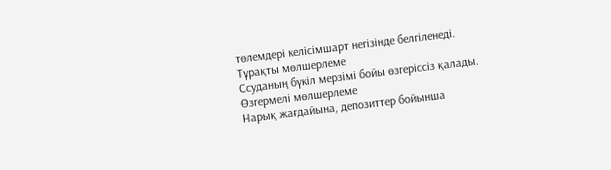төлемдері келісімшарт негізінде белгіленеді.
Тұрақты мөлшерлеме
Ссуданың бүкіл мерзімі бойы өзгеріссіз қалады.
Өзгермелі мөлшерлеме
Нарық жағдайына, депозиттер бойынша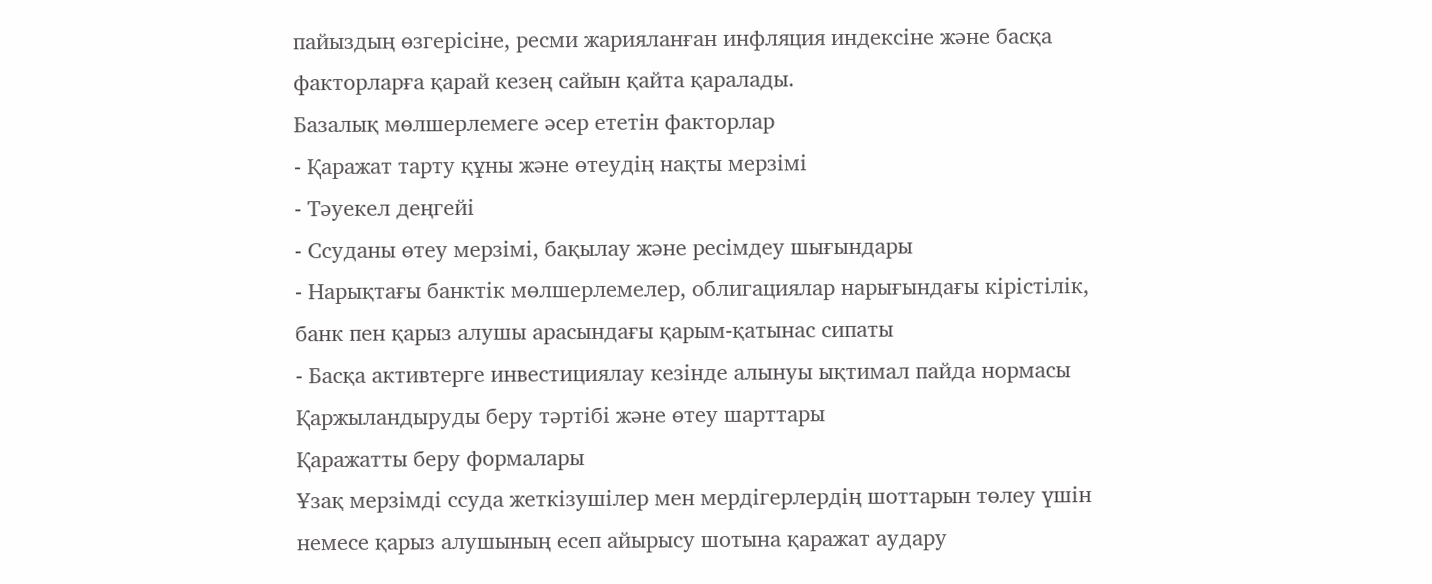пайыздың өзгерісіне, ресми жарияланған инфляция индексіне және басқа факторларға қарай кезең сайын қайта қаралады.
Базалық мөлшерлемеге әсер ететін факторлар
- Қаражат тарту құны және өтеудің нақты мерзімі
- Тәуекел деңгейі
- Ссуданы өтеу мерзімі, бақылау және ресімдеу шығындары
- Нарықтағы банктік мөлшерлемелер, облигациялар нарығындағы кірістілік, банк пен қарыз алушы арасындағы қарым-қатынас сипаты
- Басқа активтерге инвестициялау кезінде алынуы ықтимал пайда нормасы
Қаржыландыруды беру тәртібі және өтеу шарттары
Қаражатты беру формалары
Ұзақ мерзімді ссуда жеткізушілер мен мердігерлердің шоттарын төлеу үшін немесе қарыз алушының есеп айырысу шотына қаражат аудару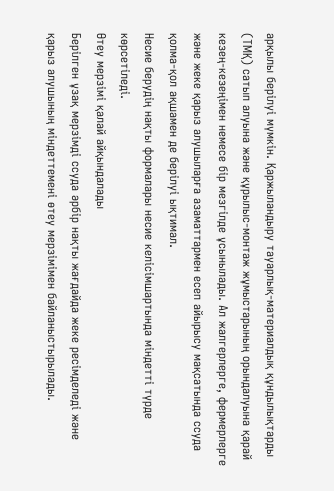арқылы берілуі мүмкін. Қаржыландыру тауарлық-материалдық құндылықтарды (ТМҚ) сатып алуына және құрылыс-монтаж жұмыстарының орындалуына қарай кезең-кезеңімен немесе бір мезгілде ұсынылады. Ал жалгерлерге, фермерлерге және жеке қарыз алушыларға азаматтармен есеп айырысу мақсатында ссуда қолма-қол ақшамен де берілуі ықтимал.
Несие берудің нақты формалары несие келісімшартында міндетті түрде көрсетіледі.
Өтеу мерзімі қалай айқындалады
Берілген ұзақ мерзімді ссуда әрбір нақты жағдайда жеке ресімделеді және қарыз алушының міндеттемені өтеу мерзімімен байланыстырылады.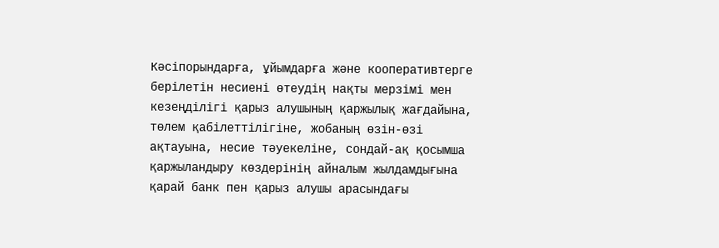Кәсіпорындарға, ұйымдарға және кооперативтерге берілетін несиені өтеудің нақты мерзімі мен кезеңділігі қарыз алушының қаржылық жағдайына, төлем қабілеттілігіне, жобаның өзін-өзі ақтауына, несие тәуекеліне, сондай-ақ қосымша қаржыландыру көздерінің айналым жылдамдығына қарай банк пен қарыз алушы арасындағы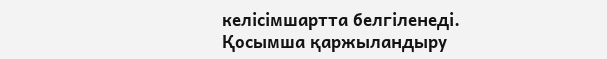келісімшартта белгіленеді.
Қосымша қаржыландыру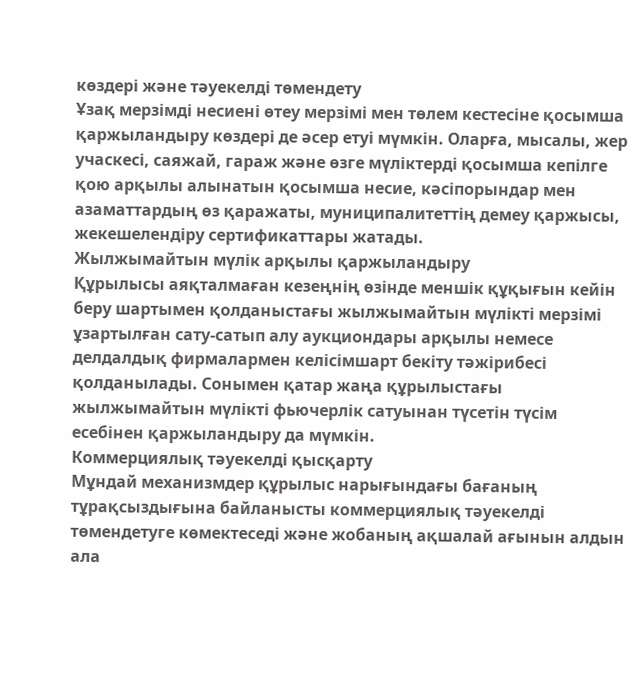көздері және тәуекелді төмендету
Ұзақ мерзімді несиені өтеу мерзімі мен төлем кестесіне қосымша қаржыландыру көздері де әсер етуі мүмкін. Оларға, мысалы, жер учаскесі, саяжай, гараж және өзге мүліктерді қосымша кепілге қою арқылы алынатын қосымша несие, кәсіпорындар мен азаматтардың өз қаражаты, муниципалитеттің демеу қаржысы, жекешелендіру сертификаттары жатады.
Жылжымайтын мүлік арқылы қаржыландыру
Құрылысы аяқталмаған кезеңнің өзінде меншік құқығын кейін беру шартымен қолданыстағы жылжымайтын мүлікті мерзімі ұзартылған сату-сатып алу аукциондары арқылы немесе делдалдық фирмалармен келісімшарт бекіту тәжірибесі қолданылады. Сонымен қатар жаңа құрылыстағы жылжымайтын мүлікті фьючерлік сатуынан түсетін түсім есебінен қаржыландыру да мүмкін.
Коммерциялық тәуекелді қысқарту
Мұндай механизмдер құрылыс нарығындағы бағаның тұрақсыздығына байланысты коммерциялық тәуекелді төмендетуге көмектеседі және жобаның ақшалай ағынын алдын ала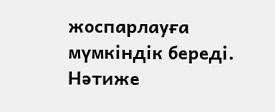жоспарлауға мүмкіндік береді.
Нәтиже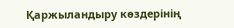Қаржыландыру көздерінің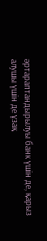әртараптандырылуы банк үшін де, қарыз алушы үшін де ұзақ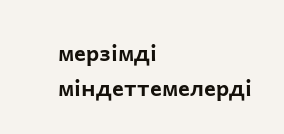мерзімді міндеттемелерді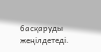басқаруды жеңілдетеді.